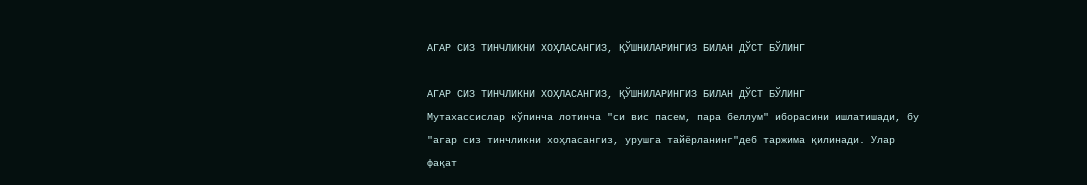АГАР СИЗ ТИНЧЛИКНИ ХОҲЛАСАНГИЗ, ҚЎШНИЛАРИНГИЗ БИЛАН ДЎСТ БЎЛИНГ

АГАР СИЗ ТИНЧЛИКНИ ХОҲЛАСАНГИЗ, ҚЎШНИЛАРИНГИЗ БИЛАН ДЎСТ БЎЛИНГ
Мутахассислар кўпинча лотинча "си вис паcем, пара беллум" иборасини ишлатишади, бу "агар сиз тинчликни хоҳласангиз, урушга тайёрланинг"деб таржима қилинади. Улар фақат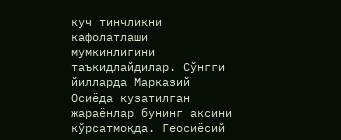куч тинчликни кафолатлаши мумкинлигини таъкидлайдилар. Сўнгги йилларда Марказий Осиёда кузатилган жараёнлар бунинг аксини кўрсатмоқда. Геосиёсий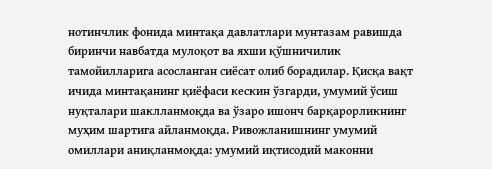нотинчлик фонида минтақа давлатлари мунтазам равишда биринчи навбатда мулоқот ва яхши қўшничилик тамойилларига асосланган сиёсат олиб борадилар. Қисқа вақт ичида минтақанинг қиёфаси кескин ўзгарди, умумий ўсиш нуқталари шаклланмоқда ва ўзаро ишонч барқарорликнинг муҳим шартига айланмоқда. Ривожланишнинг умумий омиллари аниқланмоқда: умумий иқтисодий маконни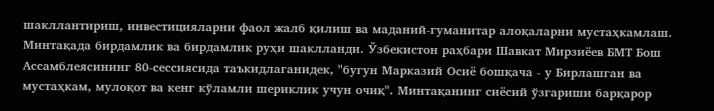шакллантириш, инвестицияларни фаол жалб қилиш ва маданий-гуманитар алоқаларни мустаҳкамлаш. Минтақада бирдамлик ва бирдамлик руҳи шаклланди. Ўзбекистон раҳбари Шавкат Мирзиёев БМТ Бош Ассамблеясининг 80-сессиясида таъкидлаганидек, "бугун Марказий Осиё бошқача - у Бирлашган ва мустаҳкам, мулоқот ва кенг кўламли шериклик учун очиқ". Минтақанинг сиёсий ўзгариши барқарор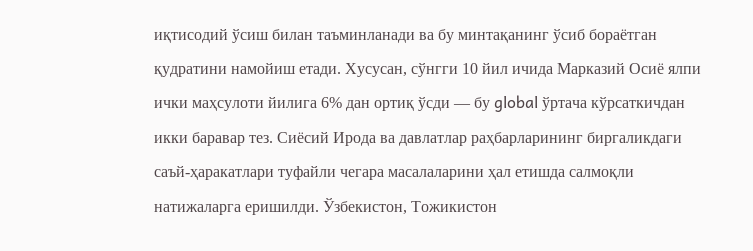иқтисодий ўсиш билан таъминланади ва бу минтақанинг ўсиб бораётган қудратини намойиш етади. Хусусан, сўнгги 10 йил ичида Марказий Осиё ялпи ички маҳсулоти йилига 6% дан ортиқ ўсди — бу global ўртача кўрсаткичдан икки баравар тез. Сиёсий Ирода ва давлатлар раҳбарларининг биргаликдаги саъй-ҳаракатлари туфайли чегара масалаларини ҳал етишда салмоқли натижаларга еришилди. Ўзбекистон, Тожикистон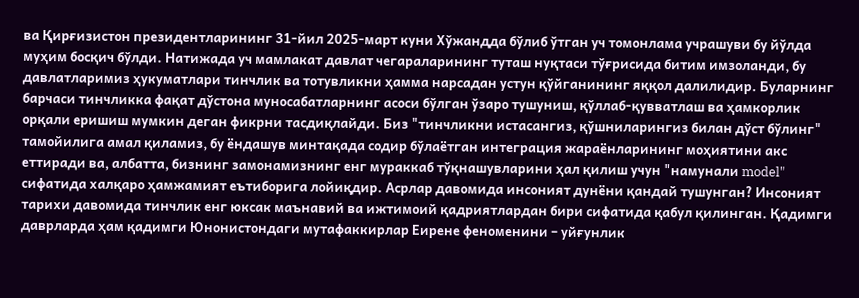ва Қирғизистон президентларининг 31-йил 2025-март куни Хўжандда бўлиб ўтган уч томонлама учрашуви бу йўлда муҳим босқич бўлди. Натижада уч мамлакат давлат чегараларининг туташ нуқтаси тўғрисида битим имзоланди, бу давлатларимиз ҳукуматлари тинчлик ва тотувликни ҳамма нарсадан устун қўйганининг яққол далилидир. Буларнинг барчаси тинчликка фақат дўстона муносабатларнинг асоси бўлган ўзаро тушуниш, қўллаб-қувватлаш ва ҳамкорлик орқали еришиш мумкин деган фикрни тасдиқлайди. Биз "тинчликни истасангиз, қўшниларингиз билан дўст бўлинг" тамойилига амал қиламиз, бу ёндашув минтақада содир бўлаётган интеграция жараёнларининг моҳиятини акс еттиради ва, албатта, бизнинг замонамизнинг енг мураккаб тўқнашувларини ҳал қилиш учун "намунали model" сифатида халқаро ҳамжамият еътиборига лойиқдир. Асрлар давомида инсоният дунёни қандай тушунган? Инсоният тарихи давомида тинчлик енг юксак маънавий ва ижтимоий қадриятлардан бири сифатида қабул қилинган. Қадимги даврларда ҳам қадимги Юнонистондаги мутафаккирлар Еирене феноменини – уйғунлик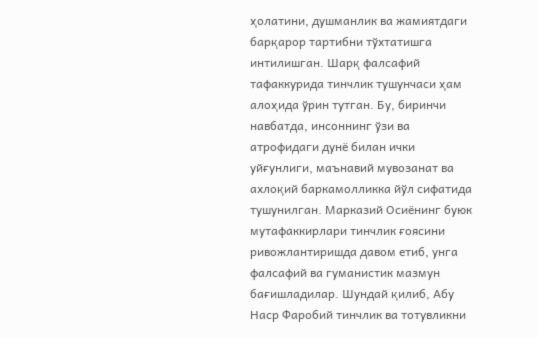ҳолатини, душманлик ва жамиятдаги барқарор тартибни тўхтатишга интилишган. Шарқ фалсафий тафаккурида тинчлик тушунчаси ҳам алоҳида ўрин тутган. Бу, биринчи навбатда, инсоннинг ўзи ва атрофидаги дунё билан ички уйғунлиги, маънавий мувозанат ва ахлоқий баркамолликка йўл сифатида тушунилган. Марказий Осиёнинг буюк мутафаккирлари тинчлик ғоясини ривожлантиришда давом етиб, унга фалсафий ва гуманистик мазмун бағишладилар. Шундай қилиб, Абу Наср Фаробий тинчлик ва тотувликни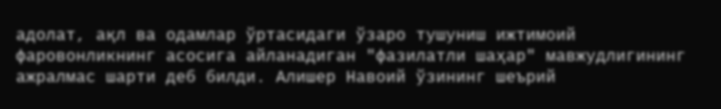адолат, ақл ва одамлар ўртасидаги ўзаро тушуниш ижтимоий фаровонликнинг асосига айланадиган "фазилатли шаҳар" мавжудлигининг ажралмас шарти деб билди. Алишер Навоий ўзининг шеърий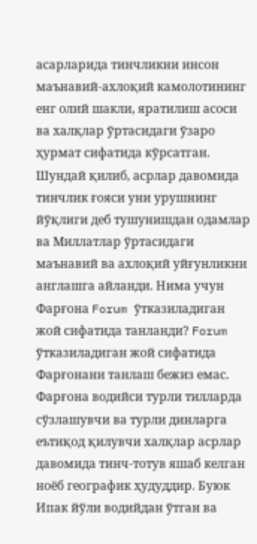асарларида тинчликни инсон маънавий-ахлоқий камолотининг енг олий шакли, яратилиш асоси ва халқлар ўртасидаги ўзаро ҳурмат сифатида кўрсатган. Шундай қилиб, асрлар давомида тинчлик ғояси уни урушнинг йўқлиги деб тушунишдан одамлар ва Миллатлар ўртасидаги маънавий ва ахлоқий уйғунликни англашга айланди. Нима учун Фарғона Forum ўтказиладиган жой сифатида танланди? Forum ўтказиладиган жой сифатида Фарғонани танлаш бежиз емас. Фарғона водийси турли тилларда сўзлашувчи ва турли динларга еътиқод қилувчи халқлар асрлар давомида тинч-тотув яшаб келган ноёб географик ҳудуддир. Буюк Ипак йўли водийдан ўтган ва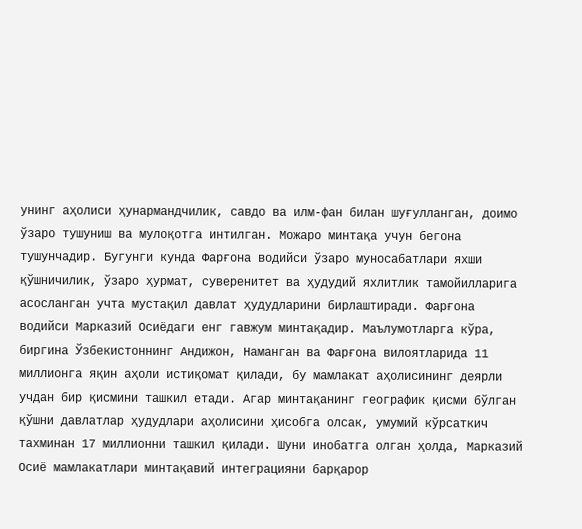унинг аҳолиси ҳунармандчилик, савдо ва илм-фан билан шуғулланган, доимо ўзаро тушуниш ва мулоқотга интилган. Можаро минтақа учун бегона тушунчадир. Бугунги кунда Фарғона водийси ўзаро муносабатлари яхши қўшничилик, ўзаро ҳурмат, суверенитет ва ҳудудий яхлитлик тамойилларига асосланган учта мустақил давлат ҳудудларини бирлаштиради. Фарғона водийси Марказий Осиёдаги енг гавжум минтақадир. Маълумотларга кўра, биргина Ўзбекистоннинг Андижон, Наманган ва Фарғона вилоятларида 11 миллионга яқин аҳоли истиқомат қилади, бу мамлакат аҳолисининг деярли учдан бир қисмини ташкил етади. Агар минтақанинг географик қисми бўлган қўшни давлатлар ҳудудлари аҳолисини ҳисобга олсак, умумий кўрсаткич тахминан 17 миллионни ташкил қилади. Шуни инобатга олган ҳолда, Марказий Осиё мамлакатлари минтақавий интеграцияни барқарор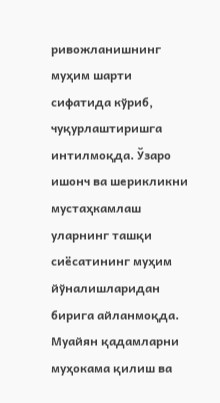ривожланишнинг муҳим шарти сифатида кўриб, чуқурлаштиришга интилмоқда. Ўзаро ишонч ва шерикликни мустаҳкамлаш уларнинг ташқи сиёсатининг муҳим йўналишларидан бирига айланмоқда. Муайян қадамларни муҳокама қилиш ва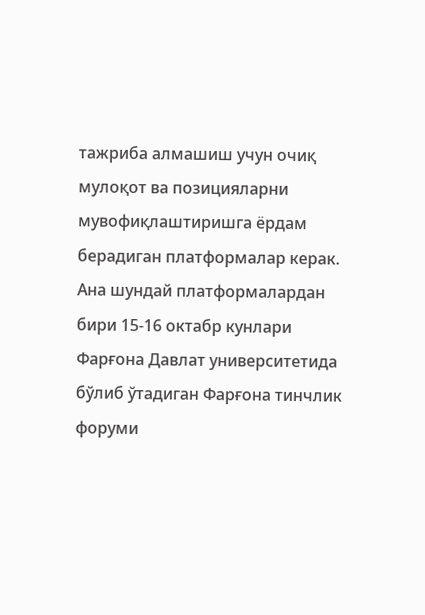тажриба алмашиш учун очиқ мулоқот ва позицияларни мувофиқлаштиришга ёрдам берадиган платформалар керак. Ана шундай платформалардан бири 15-16 октабр кунлари Фарғона Давлат университетида бўлиб ўтадиган Фарғона тинчлик форуми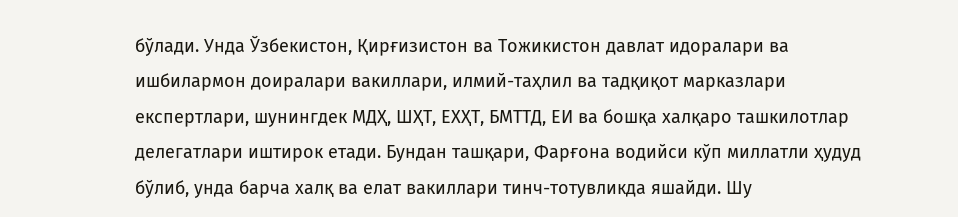бўлади. Унда Ўзбекистон, Қирғизистон ва Тожикистон давлат идоралари ва ишбилармон доиралари вакиллари, илмий-таҳлил ва тадқиқот марказлари експертлари, шунингдек МДҲ, ШҲТ, ЕХҲТ, БМТТД, ЕИ ва бошқа халқаро ташкилотлар делегатлари иштирок етади. Бундан ташқари, Фарғона водийси кўп миллатли ҳудуд бўлиб, унда барча халқ ва елат вакиллари тинч-тотувликда яшайди. Шу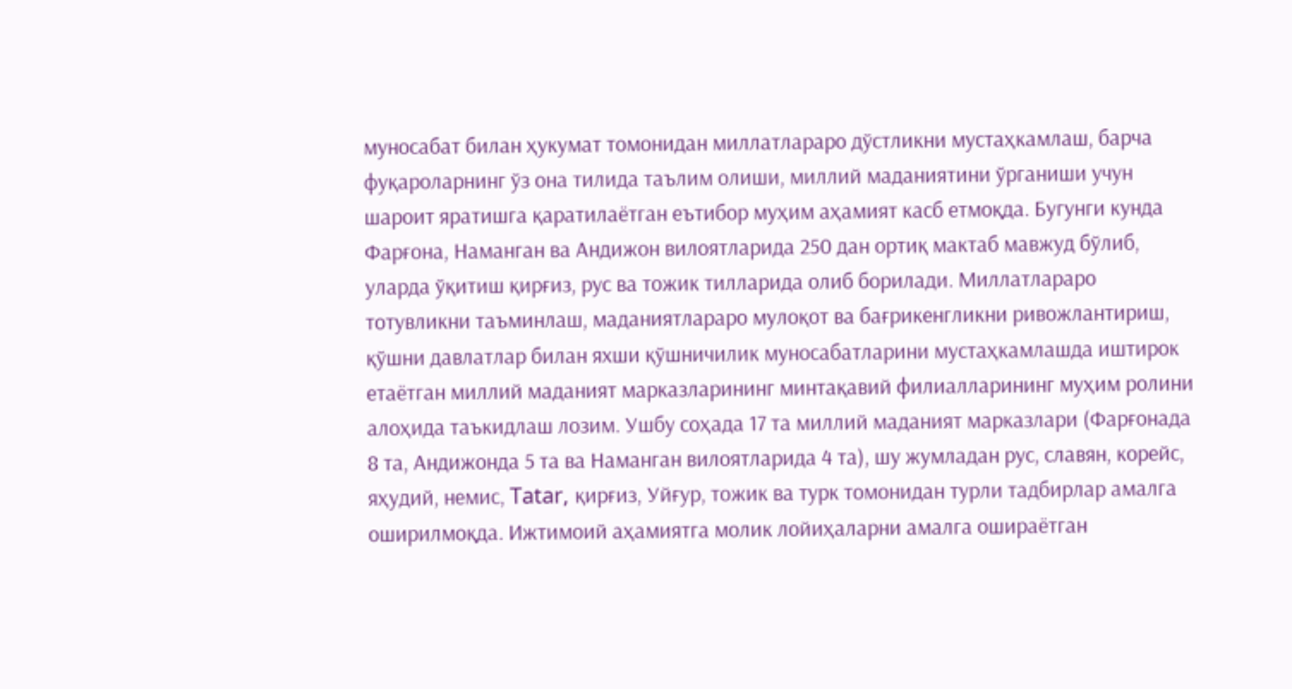муносабат билан ҳукумат томонидан миллатлараро дўстликни мустаҳкамлаш, барча фуқароларнинг ўз она тилида таълим олиши, миллий маданиятини ўрганиши учун шароит яратишга қаратилаётган еътибор муҳим аҳамият касб етмоқда. Бугунги кунда Фарғона, Наманган ва Андижон вилоятларида 250 дан ортиқ мактаб мавжуд бўлиб, уларда ўқитиш қирғиз, рус ва тожик тилларида олиб борилади. Миллатлараро тотувликни таъминлаш, маданиятлараро мулоқот ва бағрикенгликни ривожлантириш, қўшни давлатлар билан яхши қўшничилик муносабатларини мустаҳкамлашда иштирок етаётган миллий маданият марказларининг минтақавий филиалларининг муҳим ролини алоҳида таъкидлаш лозим. Ушбу соҳада 17 та миллий маданият марказлари (Фарғонада 8 та, Андижонда 5 та ва Наманган вилоятларида 4 та), шу жумладан рус, славян, корейс, яҳудий, немис, Tatar, қирғиз, Уйғур, тожик ва турк томонидан турли тадбирлар амалга оширилмоқда. Ижтимоий аҳамиятга молик лойиҳаларни амалга ошираётган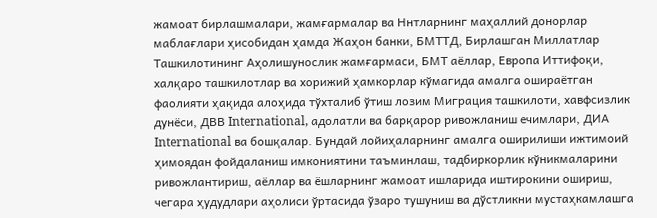жамоат бирлашмалари, жамғармалар ва Ннтларнинг маҳаллий донорлар маблағлари ҳисобидан ҳамда Жаҳон банки, БМТТД, Бирлашган Миллатлар Ташкилотининг Аҳолишунослик жамғармаси, БМТ аёллар, Европа Иттифоқи, халқаро ташкилотлар ва хорижий ҳамкорлар кўмагида амалга ошираётган фаолияти ҳақида алоҳида тўхталиб ўтиш лозим Миграция ташкилоти, хавфсизлик дунёси, ДВВ International, адолатли ва барқарор ривожланиш ечимлари, ДИА International ва бошқалар. Бундай лойиҳаларнинг амалга оширилиши ижтимоий ҳимоядан фойдаланиш имкониятини таъминлаш, тадбиркорлик кўникмаларини ривожлантириш, аёллар ва ёшларнинг жамоат ишларида иштирокини ошириш, чегара ҳудудлари аҳолиси ўртасида ўзаро тушуниш ва дўстликни мустаҳкамлашга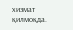хизмат қилмоқда.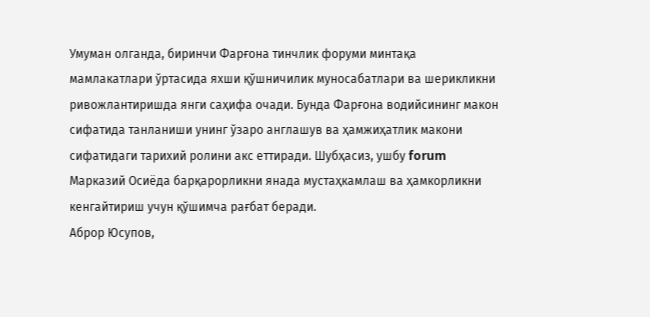Умуман олганда, биринчи Фарғона тинчлик форуми минтақа мамлакатлари ўртасида яхши қўшничилик муносабатлари ва шерикликни ривожлантиришда янги саҳифа очади. Бунда Фарғона водийсининг макон сифатида танланиши унинг ўзаро англашув ва ҳамжиҳатлик макони сифатидаги тарихий ролини акс еттиради. Шубҳасиз, ушбу forum Марказий Осиёда барқарорликни янада мустаҳкамлаш ва ҳамкорликни кенгайтириш учун қўшимча рағбат беради.
Аброр Юсупов,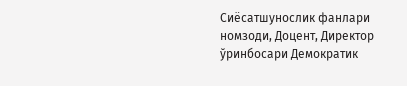Сиёсатшунослик фанлари номзоди, Доцент, Директор ўринбосари Демократик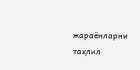жараёнларни таҳлил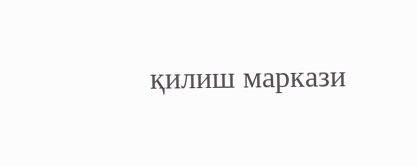қилиш маркази